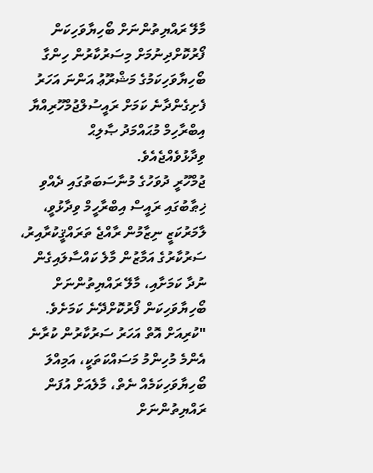މާލޭ ރައްޔިތުންނަށް ބޯހިޔާވަހިކަން ފޯރުކޮށްދިނުމަށް މިސަރުކާރުން ހިންގާ ބޯހިޔާވަހިކަމުގެ މަޝްރޫޢު އަންނަ އަހަރު ފެށިގެންދާނެ ކަމަށް ރައީސުލްޖުމްހޫރިއްޔާ އިބްރާހިމް މުޙައްމަދު ޞާލިޙް ވިދާޅުވެއްޖެއެވެ.
ޖުމްހޫރީ ދުވަހުގެ މުނާސަބަތުގައި ދެއްވި ޚިޠާބުގައި ރައީސް އިބްރާހީމް ވިދާޅުވީ، ލާމަރުކަޒީ ނިޒާމުން ރާއްޖެ ތަރައްޤީކުރާއިރު، ސަރުކާރުގެ އަމާޒުން މާލެ ކައްސާލައިގެން ނުދާ ކަމަށާއި، މާލޭ ރައްޔިތުންނަށް ބޯހިޔާވަހިކަން ފޯރުކޮށްދޭނެ ކަމަށެވެ.
"ކުރިއަށް އޮތް އަހަރު ސަރުކާރުން ކުރާނެ އެންމެ މުހިންމު މަސައްކަތަކީ، އަމިއްލަ ބޯހިޔާވަހިކަމެއް ނެތް، މާލެއަށް އުފަން ރައްޔިތުންނަށް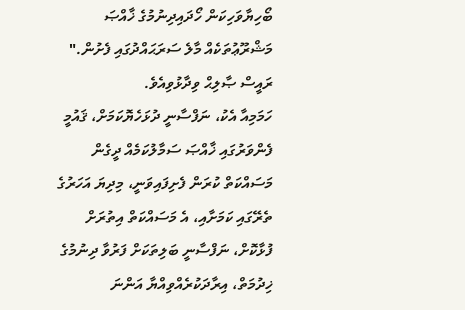ބޯހިޔާވަހިކަން ހޯދައިދިނުމުގެ ޚާއްޞަ މަޝްރޫޢުތަކެއް މާލެ ސަރަޙައްދުގައި ފެށުން." ރައީސް ޞާލިޙް ވިދާޅުވިއެވެ.
ހަމަމިއާ އެކު، ނަފްސާނީ ދުޅަހެޔޮކަމަށް، ޤައުމީ ފެންވަރުގައި ޚާއްޞަ ސަމާލުކަމެއް ދީގެން މަސައްކަތް ކުރަން ފެށިފައިވަނީ، މިދިޔަ އަހަރުގެ ތެރޭގައި ކަމަށާއި، އެ މަސައްކަތް އިތުރަށް ފުޅާކޮށް، ނަފްސާނީ ބަލިތަކަށް ފަރުވާ ދިނުމުގެ ޚިދުމަތް، އިރާދަކުރެއްވިއްޔާ އަންނަ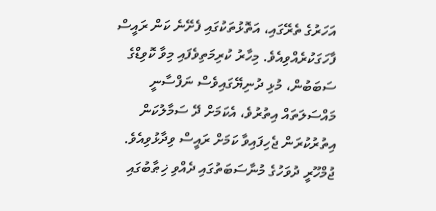އަހަރުގެ ތެރޭގައި، އަތޮޅުތަކުގައި ފެށޭނެ ކަން ރައީސް ފާހަގަކުރެއްވިއެވެ. މިހާރު ކުރިމަތިވެފައި މިވާ ކޮވިޑްގެ ސަބަބުން، މުޅި ދުނިޔޭގައިވެސް ނަފްސާނީ މައްސަލަތައް އިތުރުވެ، އެކަމަށް ދޭ ސަމާލުކަން އިތުރުކުރަން ޖެހިފައިވާ ކަމަށް ރައީސް ވިދާޅުވިއެވެ.
ޖުމްހޫރީ ދުވަހުގެ މުނާސަބަތުގައި ދެއްވި ޚިޠާބުގައި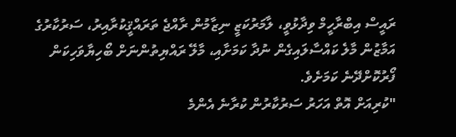ރައީސް އިބްރާހީމް ވިދާޅުވީ، ލާމަރުކަޒީ ނިޒާމުން ރާއްޖެ ތަރައްޤީކުރާއިރު، ސަރުކާރުގެ އަމާޒުން މާލެ ކައްސާލައިގެން ނުދާ ކަމަށާއި، މާލޭ ރައްޔިތުންނަށް ބޯހިޔާވަހިކަން ފޯރުކޮށްދޭނެ ކަމަށެވެ.
"ކުރިއަށް އޮތް އަހަރު ސަރުކާރުން ކުރާނެ އެންމެ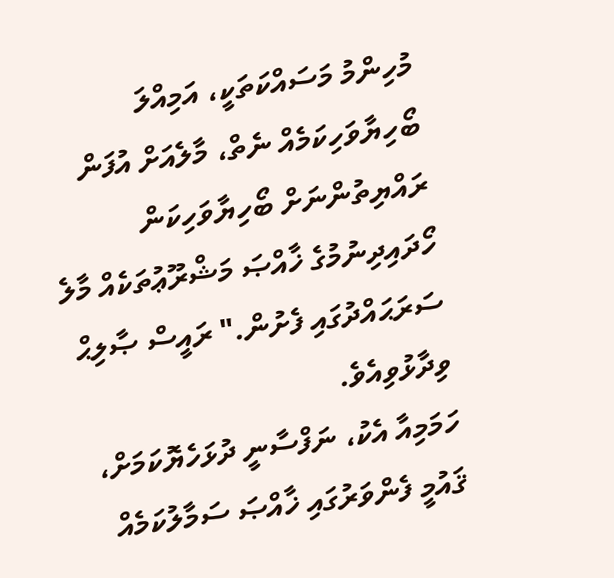މުހިންމު މަސައްކަތަކީ، އަމިއްލަ ބޯހިޔާވަހިކަމެއް ނެތް، މާލެއަށް އުފަން ރައްޔިތުންނަށް ބޯހިޔާވަހިކަން ހޯދައިދިނުމުގެ ޚާއްޞަ މަޝްރޫޢުތަކެއް މާލެ ސަރަޙައްދުގައި ފެށުން." ރައީސް ޞާލިޙް ވިދާޅުވިއެވެ.
ހަމަމިއާ އެކު، ނަފްސާނީ ދުޅަހެޔޮކަމަށް، ޤައުމީ ފެންވަރުގައި ޚާއްޞަ ސަމާލުކަމެއް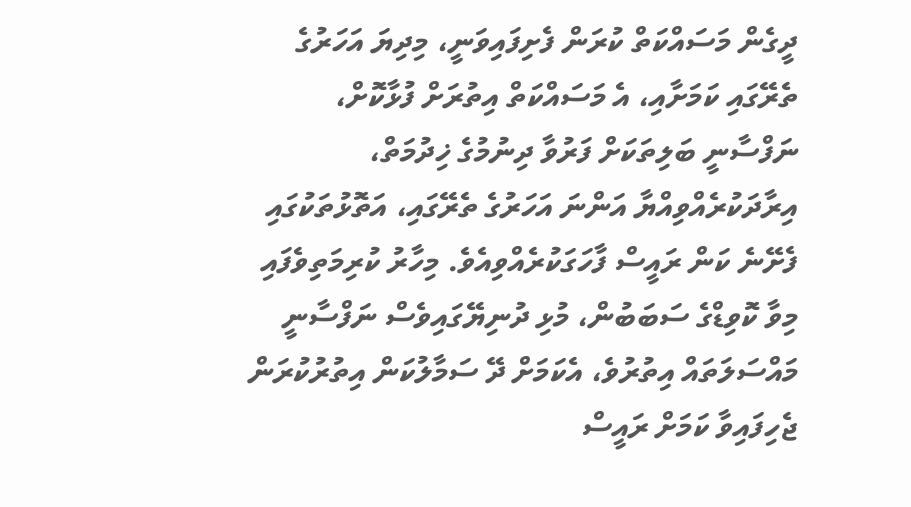ދީގެން މަސައްކަތް ކުރަން ފެށިފައިވަނީ، މިދިޔަ އަހަރުގެ ތެރޭގައި ކަމަށާއި، އެ މަސައްކަތް އިތުރަށް ފުޅާކޮށް، ނަފްސާނީ ބަލިތަކަށް ފަރުވާ ދިނުމުގެ ޚިދުމަތް، އިރާދަކުރެއްވިއްޔާ އަންނަ އަހަރުގެ ތެރޭގައި، އަތޮޅުތަކުގައި ފެށޭނެ ކަން ރައީސް ފާހަގަކުރެއްވިއެވެ. މިހާރު ކުރިމަތިވެފައި މިވާ ކޮވިޑްގެ ސަބަބުން، މުޅި ދުނިޔޭގައިވެސް ނަފްސާނީ މައްސަލަތައް އިތުރުވެ، އެކަމަށް ދޭ ސަމާލުކަން އިތުރުކުރަން ޖެހިފައިވާ ކަމަށް ރައީސް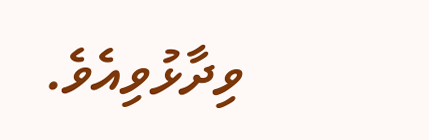ވިދާޅުވިއެވެ.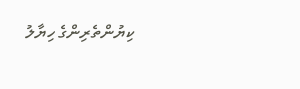ކިޔުންތެރިންގެ ހިޔާލު